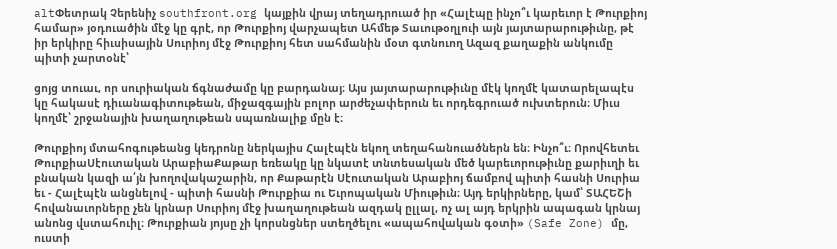altՓետրակ Չերենիչ southfront.org կայքին վրայ տեղադրուած իր «Հալէպը ինչո՞ւ կարեւոր է Թուրքիոյ համար» յօդուածին մէջ կը գրէ, որ Թուրքիոյ վարչապետ Ահմեթ Տաւութօղլուի այն յայտարարութիւնը, թէ իր երկիրը հիւսիսային Սուրիոյ մէջ Թուրքիոյ հետ սահմանին մօտ գտնուող Ազազ քաղաքին անկումը պիտի չարտօնէ՝

ցոյց տուաւ, որ սուրիական ճգնաժամը կը բարդանայ։ Այս յայտարարութիւնը մէկ կողմէ կատարելապէս կը հակասէ դիւանագիտութեան, միջազգային բոլոր արժեչափերուն եւ որդեգրուած ուխտերուն։ Միւս կողմէ՝ շրջանային խաղաղութեան սպառնալիք մըն է։

Թուրքիոյ մտահոգութեանց կեդրոնը ներկայիս Հալէպէն եկող տեղահանուածներն են։ Ինչո՞ւ։ Որովհետեւ ԹուրքիաՍէուտական ԱրաբիաՔաթար եռեակը կը նկատէ տնտեսական մեծ կարեւորութիւնը քարիւղի եւ բնական կազի ա՛յն խողովակաշարին, որ Քաթարէն Սէուտական Արաբիոյ ճամբով պիտի հասնի Սուրիա եւ - Հալէպէն անցնելով - պիտի հասնի Թուրքիա ու Եւրոպական Միութիւն։ Այդ երկիրները, կամ՝ ՏԱՀԵՇի հովանաւորները չեն կրնար Սուրիոյ մէջ խաղաղութեան ազդակ ըլլալ, ոչ ալ այդ երկրին ապագան կրնայ անոնց վստահուիլ։ Թուրքիան յոյսը չի կորսնցներ ստեղծելու «ապահովական գօտի» (Safe Zone) մը, ուստի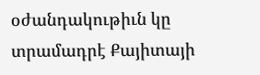օժանդակութիւն կը տրամադրէ Քայիտայի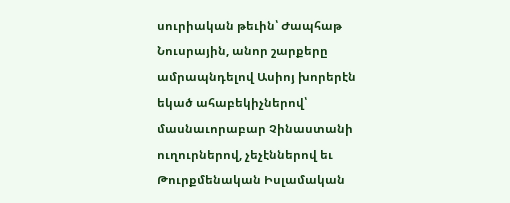սուրիական թեւին՝ Ժապհաթ Նուսրային, անոր շարքերը ամրապնդելով Ասիոյ խորերէն եկած ահաբեկիչներով՝ մասնաւորաբար Չինաստանի ուղուրներով, չեչէններով եւ Թուրքմենական Իսլամական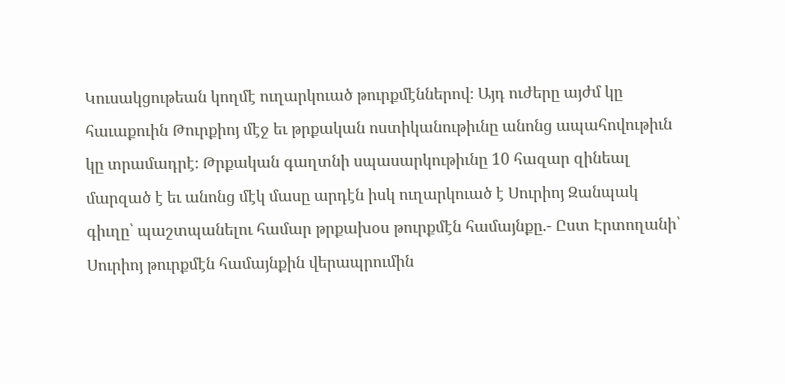Կուսակցութեան կողմէ ուղարկուած թուրքմէններով։ Այդ ուժերը այժմ կը հաւաքուին Թուրքիոյ մէջ եւ թրքական ոստիկանութիւնը անոնց ապահովութիւն կը տրամադրէ։ Թրքական գաղտնի սպասարկութիւնը 10 հազար զինեալ մարզած է եւ անոնց մէկ մասը արդէն իսկ ուղարկուած է Սուրիոյ Զանպակ գիւղը՝ պաշտպանելու համար թրքախօս թուրքմէն համայնքը.- Ըստ Էրտողանի՝ Սուրիոյ թուրքմէն համայնքին վերապրումին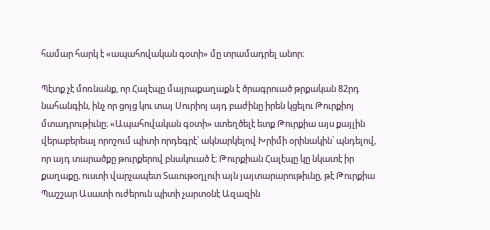համար հարկ է «ապահովական գօտի» մը տրամադրել անոր։

Պէտք չէ մոռնանք, որ Հալէպը մայրաքաղաքն է ծրագրուած թրքական 82րդ նահանգին, ինչ որ ցոյց կու տայ Սուրիոյ այդ բաժինը իրեն կցելու Թուրքիոյ մտադրութիւնը։ «Ապահովական գօտի» ստեղծելէ ետք Թուրքիա այս քայլին վերաբերեալ որոշում պիտի որդեգրէ՝ ակնարկելով Խրիմի օրինակին՝ պնդելով, որ այդ տարածքը թուրքերով բնակուած է։ Թուրքիան Հալէպը կը նկատէ իր քաղաքը, ուստի վարչապետ Տաւութօղլուի այն յայտարարութիւնը, թէ Թուրքիա Պաշշար Ասատի ուժերուն պիտի չարտօնէ Ազազին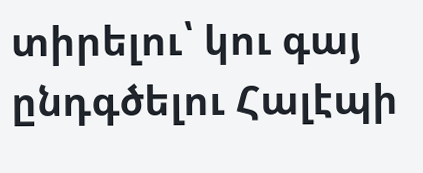տիրելու՝ կու գայ ընդգծելու Հալէպի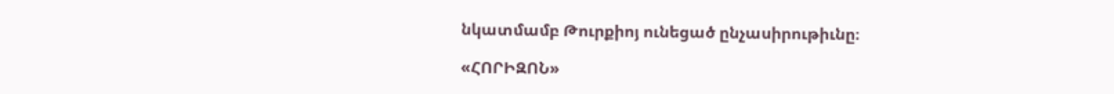նկատմամբ Թուրքիոյ ունեցած ընչասիրութիւնը։

«ՀՈՐԻԶՈՆ»